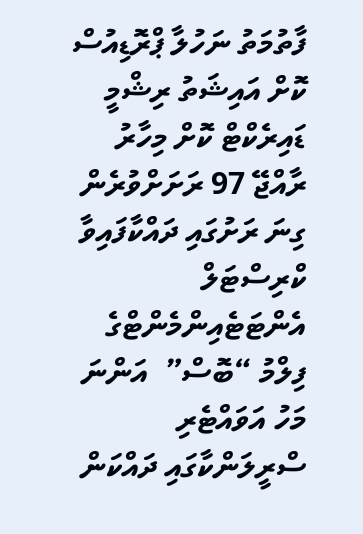ފާތުމަތު ނަހުލާ ޕްރޮޑިއުސް ކޮށް އައިޝަތު ރިޝްމީ ޑައިރެކްޓް ކޮށް މިހާރު ރާއްޖޭ 97 ރަށަށްވުރެން ގިނަ ރަށުގައި ދައްކާފައިވާ ކްރިސްޓަލް އެންޓަޓެއިންމެންޓްގެ ފިލްމު “ބޮސް”  އަންނަ މަހު އަވައްޓެރި ސްރީލަންކާގައި ދައްކަން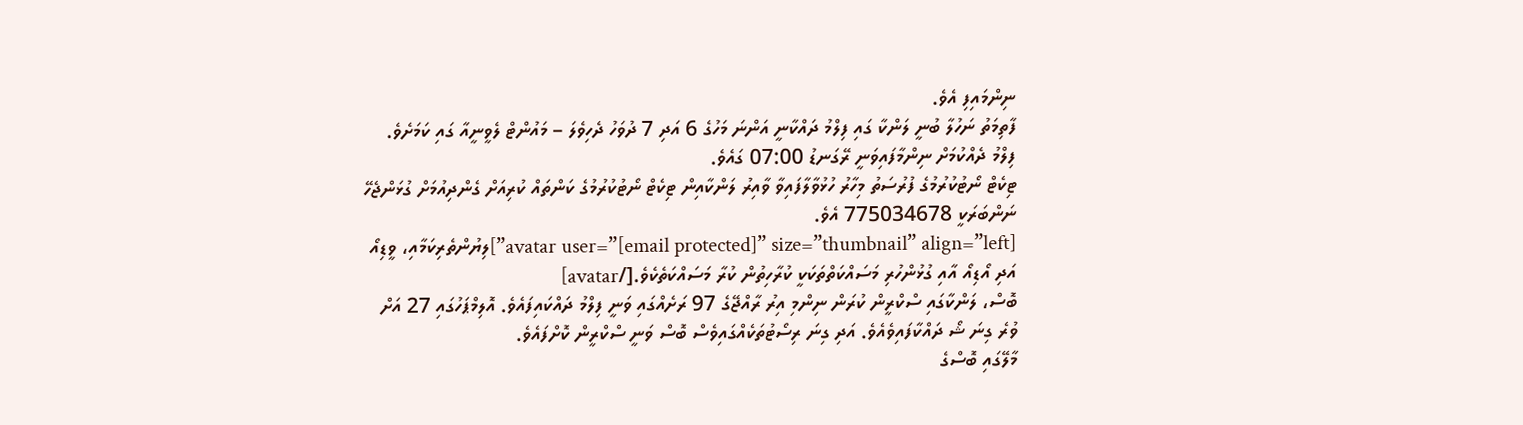ނިންމައިފި އެވެ.
ފާތިމަތު ނަހުލާ ބުނީ ލަންކާ ގައި ފިލްމު ދައްކާނީ އަންނަ މަހުގެ 6 އަދި 7 ދުވަހު ދެހިވެލަ – މައުންޓް ލެވީނީއާ ގައި ކަމަށެވެ. ފިލްމު ދެއްކުމަށް ނިންމާފައިވަނީ ރޭގަނޑު 07:00 ގައެވެ.
ޓިކެޓް ނޯޓުކުރުމުގެ ފުރުސަތު މިހާރު ހުޅުވާލާފައިވާ ވާއިރު ލަންކާއިން ޓިކެޓް ނޯޓުކުރުމުގެ ކަންތައް ކުރިއަށް ގެންދިއުމަށް ގުޅަންޖެހޭ ނަންބަރަކީ 775034678 އެވެ.
[avatar user=”[email protected]” size=”thumbnail” align=”left”]ލިޔުންތެރިކަމާއި، ވީޑިއޯ އަދި އޯޑިއޯ އާއި ގުޅުންހުރި މަސައްކަތްތަކަކީ ކުރާހިތުން ކުރާ މަސައްކަތެކެވެ.[/avatar]
ބޮސް، ލަންކާގައި ސްކްރީން ކުރަން ނިންމި އިރު ރާއްޖޭގެ 97 ރަށެއްގައި ވަނީ ފިލްމު ދައްކައިފައެވެ. އޮލިމްޕަހުގައި 27 އަށް ވުރެ ގިނަ ޝޯ ދައްކާފައިވެއެވެ. އަދި ގިނަ ރިސޯޓުތަކެއްގައިވެސް ބޮސް ވަނީ ސްކްރީން ކޮށްފައެވެ.
މާލޭގައި ބޮސްގެ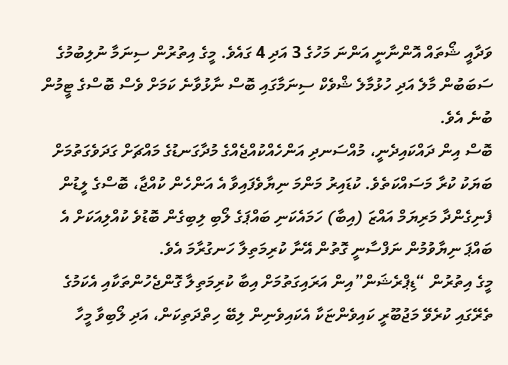ވަދާއީ ޝޯތައް އޮންނާނީ އަންނަ މަހުގެ 3 އަދި 4 ގައެވެ. މީގެ އިތުރުން ސިނަމާ ނުލިބުމުގެ ސަބަބުން މާލެ އަދި ހުޅުމާލެ ޝްވެކް ސިނަމާގައި ބޮސް ނާޅުވާނެ ކަމަށް ވެސް ބޮސްގެ ޓީމުން ބުނެ އެވެ.
ބޮސް އިން ދައްކައިދެނީ، މުއްސަނދި އަންހެއްކުއްޖެއްގެ މުދާގަނޑުގެ މައްޗަށް ގަދަވެގަތުމަށް ބަޔަކު ކުރާ މަސައްކަތެވެ. ކުޑައިރު މަންމަ ނިޔާވެފައިވާ އެ އަންހެން ކުއްޖާ، ބޮސްގެ ލީޑުން ފެނިގެންދާ މަރިޔަމް އައްޒަ (އިބާ) ހަމައެކަނި ބައްޕަގެ ލޯބި ލިބިގެން ބޮޑުވެ ކުއްލިއަކަށް އެ ބައްޕަ ނިޔާވުމުން ނަފްސާނީ ގޮތުން އޭނާ ކުރިމަތިލާ ހަނގުރާމަ އެވެ.
މީގެ އިތުރުން “ޑިޕްރެޝަން”އިން އަރައިގަތުމަށް އިބާ ކުރިމަތިލާ ގޮންޖެހުންތަކާއި އެކަމުގެ ތެރޭގައި ކުރެވޭ މަޖުބޫރީ ކައިވެންޏަކާ އެކައިވެނިން ލިބޭ ހިތްދަތިކަން، އަދި ލޯބިވާ މީހާ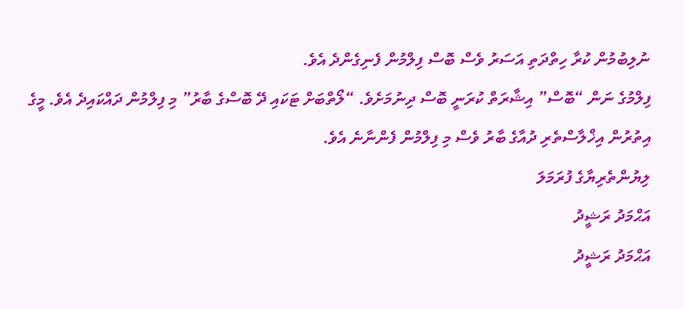ނުލިބުމުން ކުރާ ހިތްދަތި އަސަރު ވެސް ބޮސް ފިލްމުން ފެނިގެންދެ އެވެ.
ފިލްމުގެ ނަން “ބޮސް” އިޝާރަތް ކުރަނީ ބޮސް ދިނުމަށެވެ. “ލޯތްބަށް ޓަކައި ދޭ ބޮސްގެ ބާރު” މި ފިލްމުން ދައްކައިދެ އެވެ. މީގެ އިތުރުން އިޚްލާސްތެރި ދުއާގެ ބާރު ވެސް މި ފިލްމުން ފެންނާނެ އެވެ.
ލިޔުންތެރިޔާގެ ފުރަމަލަ
އަޙްމަދު ރަޝީދު
އަޙްމަދު ރަޝީދު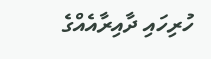ހުރިހައި ދާއިރާއެއްގެ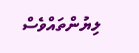ލިޔުންތައްވެސް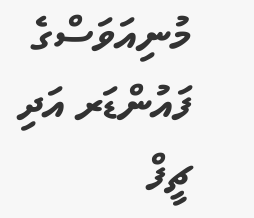މުނިއަވަސްގެ ފައުންޑަރ އަދި ޗީފް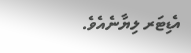އެޑިޓަރ ލިޔާނެއެވެ.